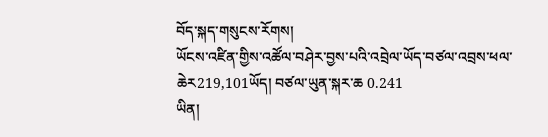བོད་སྐད་གསུངས་རོགས།
ཡོངས་འཛིན་གྱིས་འཚོལ་བཤེར་བྱས་པའི་འབྲེལ་ཡོད་བཙལ་འབྲས་ཕལ་ཆེར219,101ཡོད། བཙལ་ཡུན་སྐར་ཆ 0.241
ཡིན།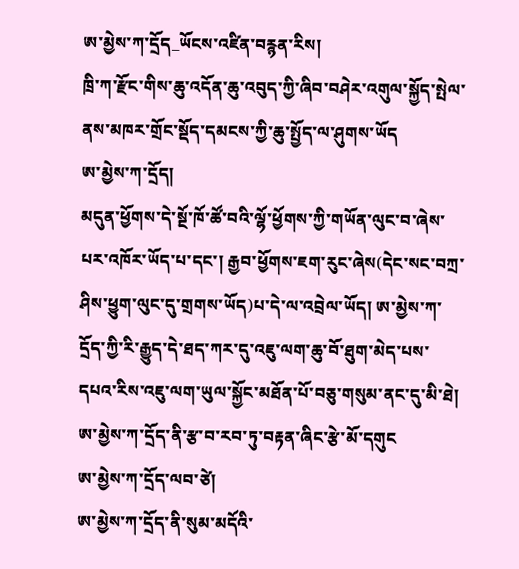ཨ་མྱེས་ཀ་དྲོད_ཡོངས་འཛིན་བརྙན་རིས།
ཁྲི་ཀ་རྫོང་གིས་ཆུ་འདོན་ཆུ་འབུད་ཀྱི་ཞིབ་བཤེར་འགུལ་སྐྱོད་སྤེལ་ནས་མཁར་གྲོང་སྡོད་དམངས་ཀྱི་ཆུ་སྤྱོད་ལ་ཤུགས་ཡོད
ཨ་མྱེས་ཀ་དྲོད།
མདུན་ཕྱོགས་དེ་སྔོ་ཁོ་ཚོ་བའི་ལྷོ་ཕྱོགས་ཀྱི་གཡོན་ལུང་བ་ཞེས་པར་འཁོར་ཡོད་པ་དང་། རྒྱབ་ཕྱོགས་ཇག་རུང་ཞེས(དེང་སང་བཀྲ་ཤིས་ཕྱུག་ལུང་དུ་གྲགས་ཡོད)པ་དེ་ལ་འབྲེལ་ཡོད། ཨ་མྱེས་ཀ་དྲོད་ཀྱི་རི་རྒྱུད་དེ་ཐད་ཀར་དུ་འཇུ་ལག་ཆུ་བོ་ཐུག་མེད་པས་དཔའ་རིས་འཇུ་ལག་ཡུལ་སྐྱོང་མཐོན་པོ་བཅུ་གསུམ་ནང་དུ་མི་ཐེ། ཨ་མྱེས་ཀ་དྲོད་ནི་རྩ་བ་རབ་ཏུ་བརྟན་ཞིང་རྩེ་མོ་དགུང
ཨ་མྱེས་ཀ་དྲོད་ལབ་ཙེ།
ཨ་མྱེས་ཀ་དྲོད་ནི་སུམ་མདོའི་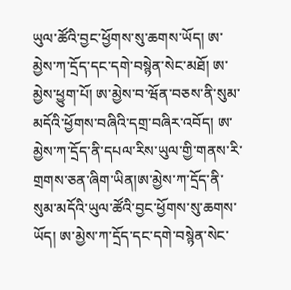ཡུལ་ཚོའི་བྱང་ཕྱོགས་སུ་ཆགས་ཡོད། ཨ་མྱེས་ཀ་དྲོད་དང་དགེ་བསྙེན་སེང་མཐོ། ཨ་མྱེས་ཕྱུག་པོ། ཨ་མྱེས་བ་ཝོན་བཅས་ནི་སུམ་མདོའི་ཕྱོགས་བཞིའི་དགྲ་བཞིར་འབོད། ཨ་མྱེས་ཀ་དྲོད་ནི་དཔལ་རིས་ཡུལ་གྱི་གནས་རི་གྲགས་ཅན་ཞིག་ཡིན།ཨ་མྱེས་ཀ་དྲོད་ནི་སུམ་མདོའི་ཡུལ་ཚོའི་བྱང་ཕྱོགས་སུ་ཆགས་ཡོད། ཨ་མྱེས་ཀ་དྲོད་དང་དགེ་བསྙེན་སེང་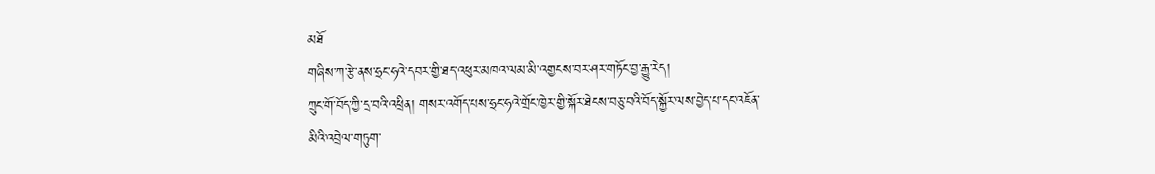མཐོ
གཞིས་ཀ་རྩེ་ནས་ཧྲང་ཧའེ་དབར་གྱི་ཐད་འཕུར་མཁའ་ལམ་མི་འགྱངས་བར་ཤར་གཏོང་བྱ་རྒྱུ་རེད།
ཀྲུང་གོ་བོད་ཀྱི་དྲ་བའི་འཕྲིན། གསར་འགོད་པས་ཧྲང་ཧའེ་གྲོང་ཁྱེར་གྱི་སྐོར་ཐེངས་བཅུ་བའི་བོད་སྐྱོར་ལས་བྱེད་པ་དང་འཇོན་མིའི་འབྲེལ་གཏུག་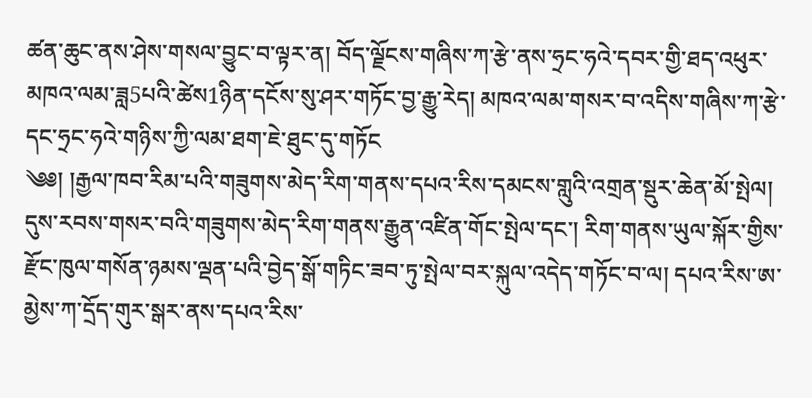ཚན་ཆུང་ནས་ཤེས་གསལ་བྱུང་བ་ལྟར་ན། བོད་ལྗོངས་གཞིས་ཀ་རྩེ་ནས་ཧྲང་ཧའེ་དབར་གྱི་ཐད་འཕུར་མཁའ་ལམ་ཟླ5པའི་ཚེས1ཉིན་དངོས་སུ་ཤར་གཏོང་བྱ་རྒྱུ་རེད། མཁའ་ལམ་གསར་བ་འདིས་གཞིས་ཀ་རྩེ་དང་ཧྲང་ཧའེ་གཉིས་ཀྱི་ལམ་ཐག་ཇེ་ཐུང་དུ་གཏོང
༄༅། །རྒྱལ་ཁབ་རིམ་པའི་གཟུགས་མེད་རིག་གནས་དཔའ་རིས་དམངས་གླུའི་འགྲན་སྡུར་ཆེན་མོ་སྤེལ།
དུས་རབས་གསར་བའི་གཟུགས་མེད་རིག་གནས་རྒྱུན་འཛིན་གོང་སྤེལ་དང་། རིག་གནས་ཡུལ་སྐོར་གྱིས་རྫོང་ཁུལ་གསོན་ཉམས་ལྡན་པའི་བྱེད་སྒོ་གཏིང་ཟབ་ཏུ་སྤེལ་བར་སྐུལ་འདེད་གཏོང་བ་ལ། དཔའ་རིས་ཨ་མྱེས་ཀ་དྲོད་གུར་སྒར་ནས་དཔའ་རིས་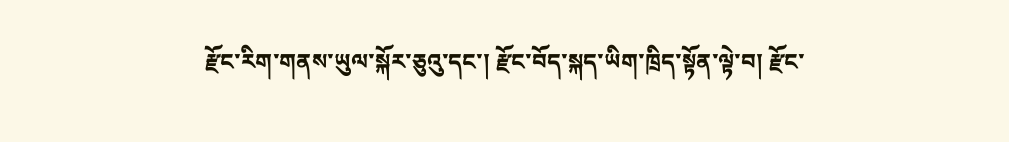རྫོང་རིག་གནས་ཡུལ་སྐོར་ཅུའུ་དང་། རྫོང་བོད་སྐད་ཡིག་ཁྲིད་སྟོན་ལྟེ་བ། རྫོང་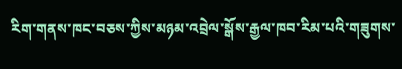རིག་གནས་ཁང་བཅས་ཀྱིས་མཉམ་འབྲེལ་སྒོས་རྒྱལ་ཁབ་རིམ་པའི་གཟུགས་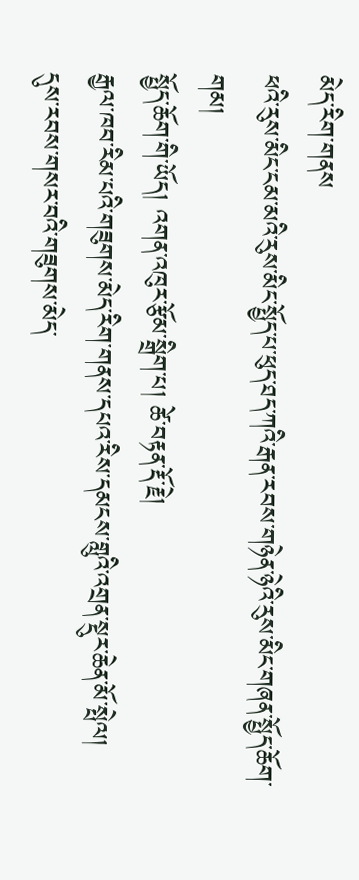མེད་རིག་གནས
ཕའི་རུས་མིང་ངམ་མའི་རུས་མིང་སྤྱོད་པ་ཕུད་ཐད་ཀའི་རྒན་རབས་གཉེན་ཉེའི་རུས་མིང་གཞན་སྤྱོད་ཆོག་གམ།
སྤྱོད་ཆོག་གི་ཡོད། འགན་འཁུར་རྩོམ་སྒྲིག་པ། ཚེ་བརྟན་རྡོ་རྗེ།
རྒྱལ་ཁབ་རིམ་པའི་གཟུགས་མེད་རིག་གནས་དཔའ་རིས་དམངས་གླུའི་འགྲན་སྡུར་ཆེན་མོ་སྤེལ།
དུས་རབས་གསར་བའི་གཟུགས་མེད་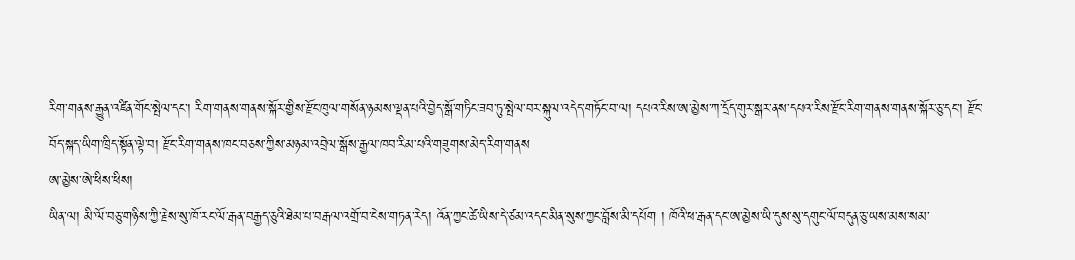རིག་གནས་རྒྱུན་འཛིན་གོང་སྤེལ་དང་། རིག་གནས་གནས་སྐོར་གྱིས་རྫོང་ཁུལ་གསོན་ཉམས་ལྡན་པའི་བྱེད་སྒོ་གཏིང་ཟབ་ཏུ་སྤེལ་བར་སྐུལ་འདེད་གཏོང་བ་ལ། དཔའ་རིས་ཨ་མྱེས་ཀ་དྲོད་གུར་སྒར་ནས་དཔའ་རིས་རྫོང་རིག་གནས་གནས་སྐོར་ཅུ་དང་། རྫོང་བོད་སྐད་ཡིག་ཁྲིད་སྟོན་ལྟེ་བ། རྫོང་རིག་གནས་ཁང་བཅས་ཀྱིས་མཉམ་འབྲེལ་སྒོས་རྒྱལ་ཁབ་རིམ་པའི་གཟུགས་མེད་རིག་གནས
ཨ་མྱེས་ཨེ་ཕིས་ཕིས།
ཡིན་ལ། མི་ལོ་བཅུ་གཉིས་ཀྱི་རྗེས་སུ་ཁོ་རང་ལོ་རྒན་བརྒྱད་ཅུའི་ཐེམ་པ་བརྒལ་འགྲོ་བ་ངེས་གཏན་རེད། འོན་ཀྱང་ཚེ་ཡིས་དེ་ཙམ་འདང་མིན་སུས་ཀྱང་བློས་མི་དཔོག ། ཁོའི་ཕ་རྒན་དང་ཨ་མྱེས་ཡི་དུས་སུ་དགུང་ལོ་བདུན་ཅུ་ཡས་མས་སམ་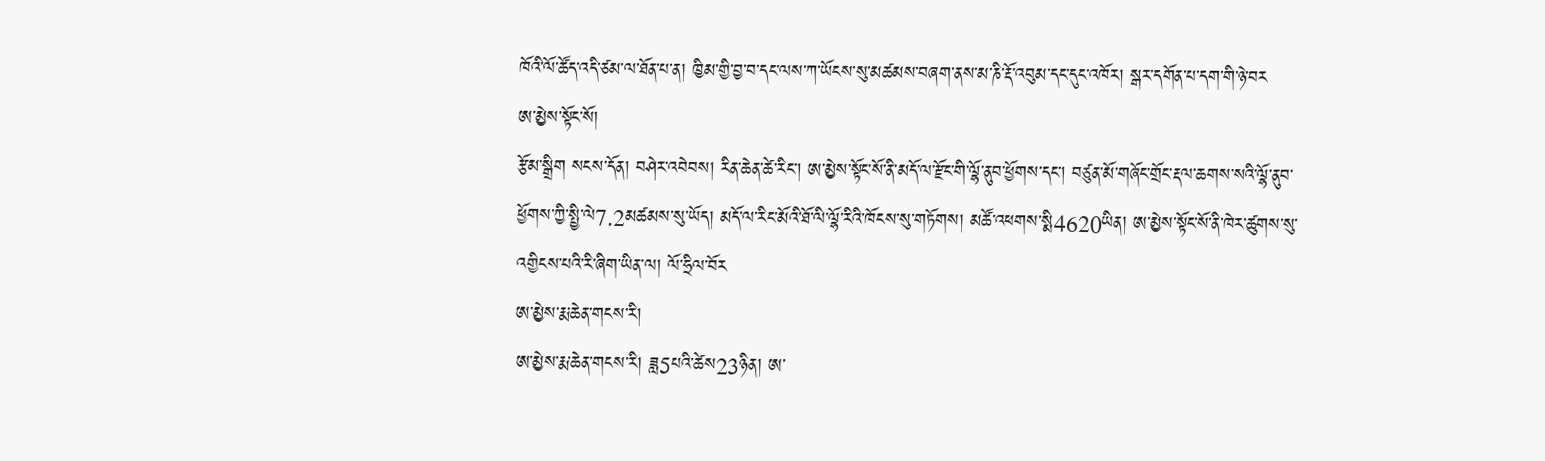ཁོའི་ལོ་ཚོད་འདི་ཙམ་ལ་ཐོན་པ་ན། ཁྱིམ་གྱི་བྱ་བ་དང་ལས་ཀ་ཡོངས་སུ་མཚམས་བཞག་ནས་མ་ཎི་རྡོ་འབུམ་དང་དུང་འཁོར། སྒར་དགོན་པ་དག་གི་ཉེ་བར
ཨ་མྱེས་སྟོང་སོ།
རྩོམ་སྒྲིག སངས་དོན། བཤེར་འབེབས། རིན་ཆེན་ཚེ་རིང་། ཨ་མྱེས་སྟོང་སོ་ནི་མདོ་ལ་རྫོང་གི་ལྷོ་ནུབ་ཕྱོགས་དང་། བཙུན་མོ་གཞོང་གྲོང་རྡལ་ཆགས་སའི་ལྷོ་ནུབ་ཕྱོགས་ཀྱི་སྤྱི་ལེ7.2མཚམས་སུ་ཡོད། མདོ་ལ་རིང་མོའི་ཐོ་ལི་ལྷོ་རིའི་ཁོངས་སུ་གཏོགས། མཚོ་འཕགས་སྨི4620ཡིན། ཨ་མྱེས་སྟོང་སོ་ནི་ཁེར་ཚུགས་སུ་འགྱིངས་པའི་རི་ཞིག་ཡིན་ལ། ལོ་ཧྲིལ་བོར
ཨ་མྱེས་རྨ་ཆེན་གངས་རི།
ཨ་མྱེས་རྨ་ཆེན་གངས་རི། ཟླ5པའི་ཚེས23ཉིན། ཨ་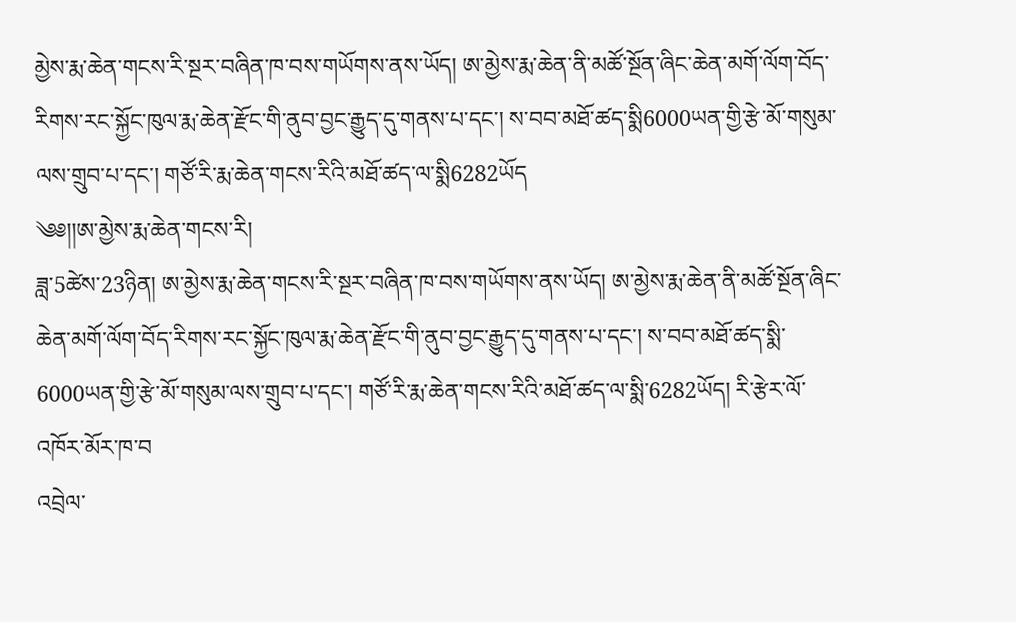མྱེས་རྨ་ཆེན་གངས་རི་སྔར་བཞིན་ཁ་བས་གཡོགས་ནས་ཡོད། ཨ་མྱེས་རྨ་ཆེན་ནི་མཚོ་སྔོན་ཞིང་ཆེན་མགོ་ལོག་བོད་རིགས་རང་སྐྱོང་ཁུལ་རྨ་ཆེན་རྫོང་གི་ནུབ་བྱང་རྒྱུད་དུ་གནས་པ་དང་། ས་བབ་མཐོ་ཚད་སྨི6000ཡན་གྱི་རྩེ་མོ་གསུམ་ལས་གྲུབ་པ་དང་། གཙོ་རི་རྨ་ཆེན་གངས་རིའི་མཐོ་ཚད་ལ་སྨི6282ཡོད
༄༅།།ཨ་མྱེས་རྨ་ཆེན་གངས་རི།
ཟླ་5ཚེས་23ཉིན། ཨ་མྱེས་རྨ་ཆེན་གངས་རི་སྔར་བཞིན་ཁ་བས་གཡོགས་ནས་ཡོད། ཨ་མྱེས་རྨ་ཆེན་ནི་མཚོ་སྔོན་ཞིང་ཆེན་མགོ་ལོག་བོད་རིགས་རང་སྐྱོང་ཁུལ་རྨ་ཆེན་རྫོང་གི་ནུབ་བྱང་རྒྱུད་དུ་གནས་པ་དང་། ས་བབ་མཐོ་ཚད་སྨི་6000ཡན་གྱི་རྩེ་མོ་གསུམ་ལས་གྲུབ་པ་དང་། གཙོ་རི་རྨ་ཆེན་གངས་རིའི་མཐོ་ཚད་ལ་སྨི་6282ཡོད། རི་རྩེར་ལོ་འཁོར་མོར་ཁ་བ
འབྲེལ་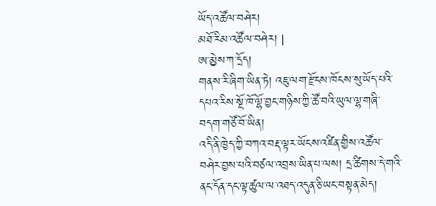ཡོད་འཚོལ་བཤེར།
མཐོ་རིམ་འཚོལ་བཤེར། |
ཨ་མྱེས་ཀ་དྲོད།
གནས་རི་ཞིག་ཡིན་ཏེ། འཇུ་ལག་རྫོངས་ཁོངས་སུ་ཡོད་པའི་དཔའ་རིས་སྔོ་ཁོ་ལྷོ་བྱང་གཉིས་ཀྱི་ཚོ་བའི་ཡུལ་ལྷ་གཞི་བདག་གཙོ་བོ་ཡིན།
འདི་ནི་ཁྱེད་ཀྱི་བཀའ་བརྡ་ལྟར་ཡོངས་འཛིན་གྱིས་འཚོལ་བཤེར་བྱས་པའི་བཙལ་འབྲས་ཡིན་པ་ལས། དྲ་ཚིགས་དེ་གའི་ནང་དོན་དང་ལྟ་ཚུལ་ལ་འཐད་འདུན་ཅི་ཡང་བསྟན་མེད།